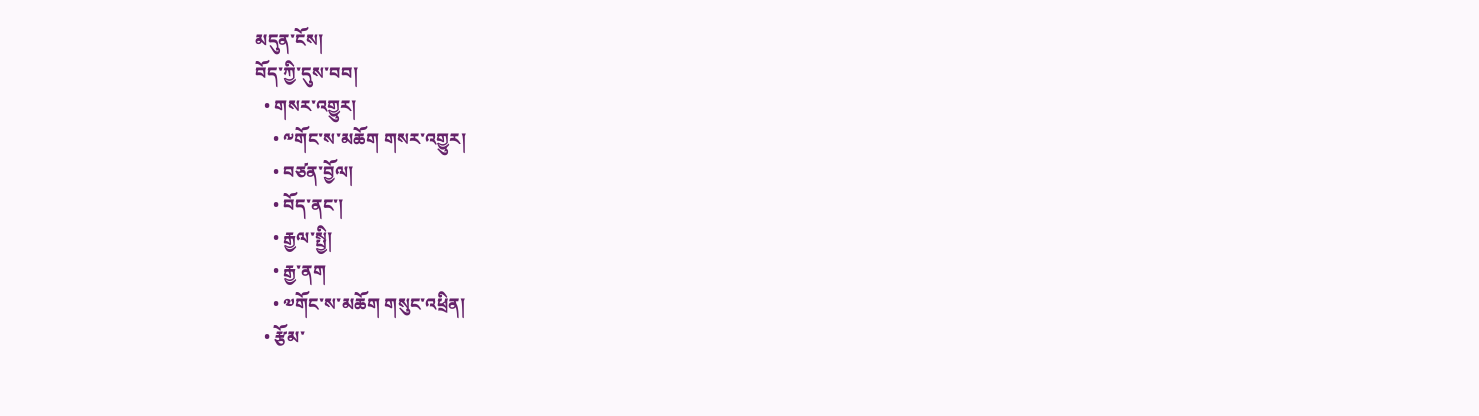མདུན་ངོས།
བོད་ཀྱི་དུས་བབ།
  • གསར་འགྱུར།
    • ༸གོང་ས་མཆོག གསར་འགྱུར།
    • བཙན་བྱོལ།
    • བོད་ནང་།
    • རྒྱལ་སྤྱི།
    • རྒྱ་ནག
    • ༧གོང་ས་མཆོག གསུང་འཕྲིན།
  • རྩོམ་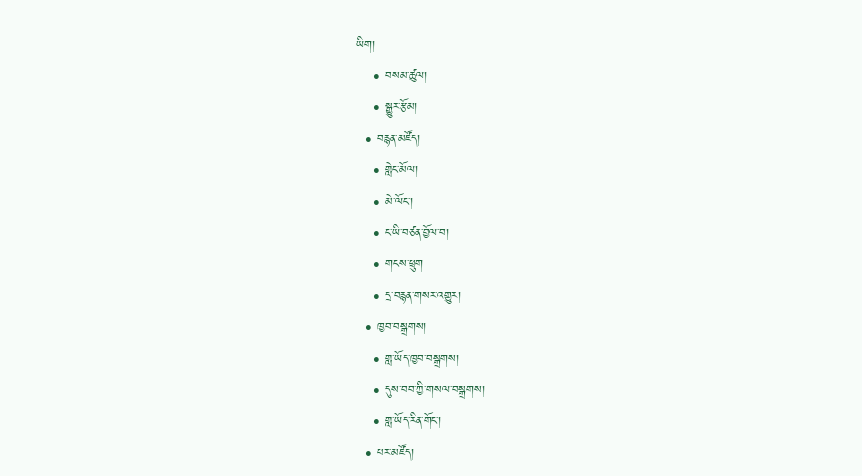ཡིག།
    • བསམ་ཚུལ།
    • སྒྱུར་རྩོམ།
  • བརྙན་མཛོད།
    • གླེང་མོལ།
    • མེ་ལོང་།
    • ང་ཡི་བཙན་བྱོལ་བ།
    • གངས་ཕྲུག
    • དྲ་བརྙན་གསར་འགྱུར།
  • ཁྱབ་བསྒྲགས།
    • གླ་ཡོད་ཁྱབ་བསྒྲགས།
    • དུས་བབ་ཀྱི་གསལ་བསྒྲགས།
    • གླ་ཡོད་རིན་གོང་།
  • པར་མཛོད།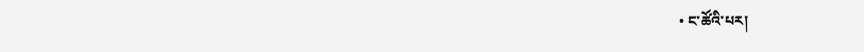• ང་ཚོའི་པར།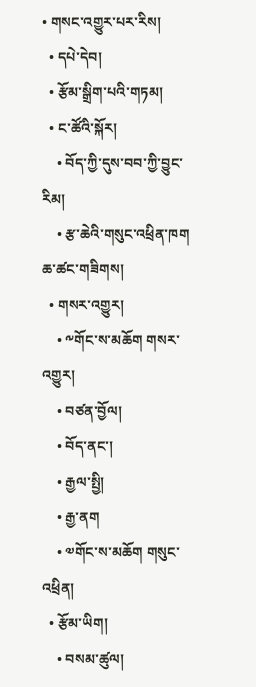• གསང་འགྱུར་པར་རིས།
  • དཔེ་དེབ།
  • རྩོམ་སྒྲིག་པའི་གཏམ།
  • ང་ཚོའི་སྐོར།
    • བོད་ཀྱི་དུས་བབ་ཀྱི་བྱུང་རིམ།
    • རྩ་ཆེའི་གསུང་འཕྲིན་ཁག
ཆ་ཚང་གཟིགས།
  • གསར་འགྱུར།
    • ༸གོང་ས་མཆོག གསར་འགྱུར།
    • བཙན་བྱོལ།
    • བོད་ནང་།
    • རྒྱལ་སྤྱི།
    • རྒྱ་ནག
    • ༧གོང་ས་མཆོག གསུང་འཕྲིན།
  • རྩོམ་ཡིག།
    • བསམ་ཚུལ།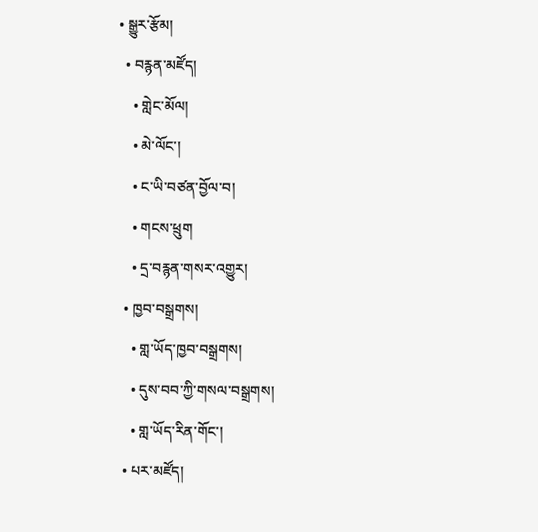• སྒྱུར་རྩོམ།
  • བརྙན་མཛོད།
    • གླེང་མོལ།
    • མེ་ལོང་།
    • ང་ཡི་བཙན་བྱོལ་བ།
    • གངས་ཕྲུག
    • དྲ་བརྙན་གསར་འགྱུར།
  • ཁྱབ་བསྒྲགས།
    • གླ་ཡོད་ཁྱབ་བསྒྲགས།
    • དུས་བབ་ཀྱི་གསལ་བསྒྲགས།
    • གླ་ཡོད་རིན་གོང་།
  • པར་མཛོད།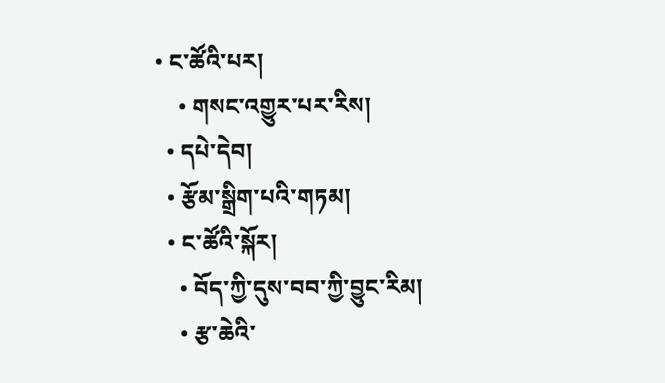• ང་ཚོའི་པར།
    • གསང་འགྱུར་པར་རིས།
  • དཔེ་དེབ།
  • རྩོམ་སྒྲིག་པའི་གཏམ།
  • ང་ཚོའི་སྐོར།
    • བོད་ཀྱི་དུས་བབ་ཀྱི་བྱུང་རིམ།
    • རྩ་ཆེའི་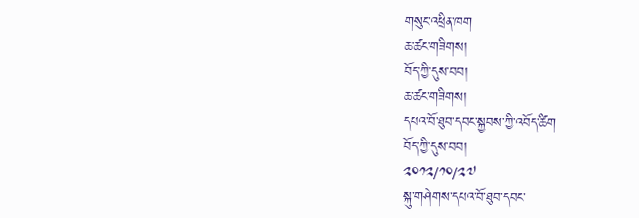གསུང་འཕྲིན་ཁག
ཆ་ཚང་གཟིགས།
བོད་ཀྱི་དུས་བབ།
ཆ་ཚང་གཟིགས།
དཔའ་བོ་ཐུབ་དབང་སྐྱབས་ཀྱི་འབོད་ཚིག
བོད་ཀྱི་དུས་བབ།
༢༠༡༢/༡༠/༢༧
སྐུ་གཤེགས་དཔའ་བོ་ཐུབ་དབང་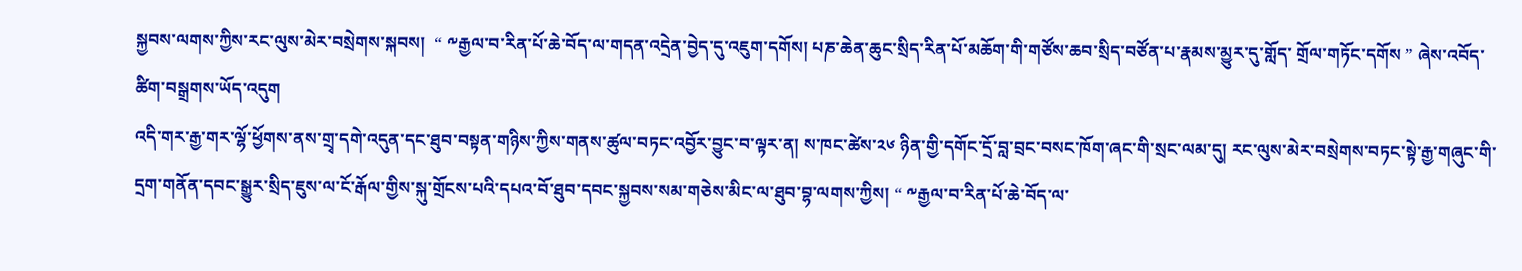སྐྱབས་ལགས་ཀྱིས་རང་ལུས་མེར་བསྲེགས་སྐབས།  “ ༸རྒྱལ་བ་རིན་པོ་ཆེ་བོད་ལ་གདན་འདྲེན་བྱེད་དུ་འཇུག་དགོས། པཎ་ཆེན་ཆུང་སྲིད་རིན་པོ་མཆོག་གི་གཙོས་ཆབ་སྲིད་བཙོན་པ་རྣམས་མྱུར་དུ་གློད་ གྲོལ་གཏོང་དགོས ” ཞེས་འབོད་ཚིག་བསྒྲགས་ཡོད་འདུག
འདི་གར་རྒྱ་གར་ལྷོ་ཕྱོགས་ནས་གྲྭ་དགེ་འདུན་དང་ཐུབ་བསྟན་གཉིས་ཀྱིས་གནས་ཚུལ་བཏང་འབྱོར་བྱུང་བ་ལྟར་ན། ས་ཁང་ཚེས་༢༦ ཉིན་གྱི་དགོང་དྲོ་བླ་བྲང་བསང་ཁོག་ཞང་གི་སྲང་ལམ་དུ། རང་ལུས་མེར་བསྲེགས་བཏང་སྟེ་རྒྱ་གཞུང་གི་དྲག་གནོན་དབང་སྒྱུར་སྲིད་ཇུས་ལ་ངོ་རྒོལ་གྱིས་སྐུ་གྲོངས་པའི་དཔའ་བོ་ཐུབ་དབང་སྐྱབས་སམ་གཅེས་མིང་ལ་ཐུབ་བྷ་ལགས་ཀྱིས། “ ༸རྒྱལ་བ་རིན་པོ་ཆེ་བོད་ལ་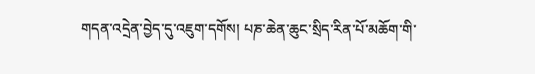གདན་འདྲེན་བྱེད་དུ་འཇུག་དགོས། པཎ་ཆེན་ཆུང་སྲིད་རིན་པོ་མཆོག་གི་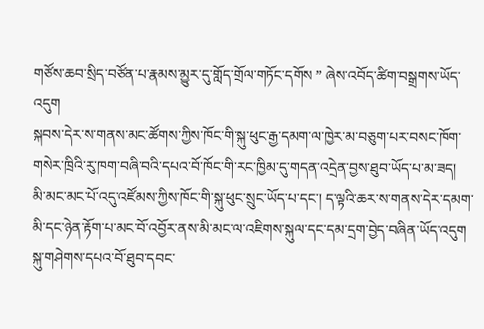གཙོས་ཆབ་སྲིད་བཙོན་པ་རྣམས་མྱུར་དུ་གློད་གྲོལ་གཏོང་དགོས ” ཞེས་འབོད་ཚིག་བསྒྲགས་ཡོད་འདུག
སྐབས་དེར་ས་གནས་མང་ཚོགས་ཀྱིས་ཁོང་གི་སྐུ་ཕུང་རྒྱ་དམག་ལ་ཁྱེར་མ་བཅུག་པར་བསང་ཁོག་གསེར་ཁྲིའི་རུ་ཁག་བཞི་བའི་དཔའ་བོ་ཁོང་གི་རང་ཁྱིམ་དུ་གདན་འདྲེན་བྱས་ཐུབ་ཡོད་པ་མ་ཟད།   མི་མང་མང་པོ་འདུ་འཛོམས་ཀྱིས་ཁོང་གི་སྐུ་ཕུང་སྲུང་ཡོད་པ་དང་། ད་ལྟའི་ཆར་ས་གནས་དེར་དམག་མི་དང་ཉེན་རྟོག་པ་མང་བོ་འབྱོར་ནས་མི་མང་ལ་འཇིགས་སྐུལ་དང་དམ་དྲག་བྱེད་བཞིན་ཡོད་འདུག
སྐུ་གཤེགས་དཔའ་བོ་ཐུབ་དབང་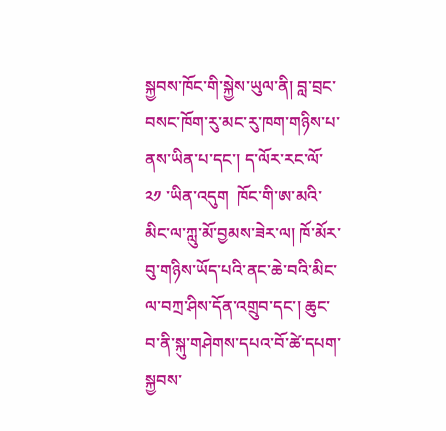སྐྱབས་ཁོང་གི་སྐྱེས་ཡུལ་ནི། བླ་བྲང་བསང་ཁོག་རུ་མང་རུ་ཁག་གཉིས་པ་ནས་ཡིན་པ་དང་། ད་ལོར་རང་ལོ་༢༡ ་ཡིན་འདུག  ཁོང་གི་ཨ་མའི་མིང་ལ་ཀླུ་མོ་བྱམས་ཟེར་ལ། ཁོ་མོར་བུ་གཉིས་ཡོད་པའི་ནང་ཆེ་བའི་མིང་ལ་བཀྲ་ཤིས་དོན་འགྲུབ་དང་། ཆུང་བ་ནི་སྐུ་གཤེགས་དཔའ་བོ་ཚེ་དཔག་སྐྱབས་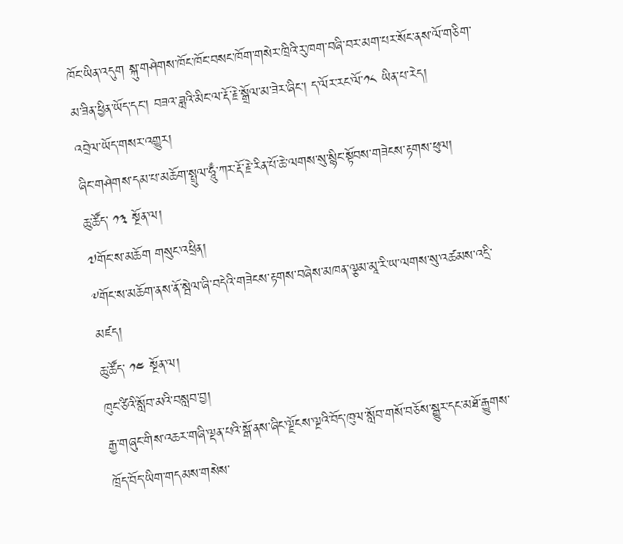ཁོང་ཡིན་འདུག སྐུ་གཤེགས་ཁོང་ཁོང་བསང་ཁོག་གསེར་ཁྲིའི་རུ་ཁག་བཞི་བར་མག་པར་སོང་ནས་ལོ་གཅིག་མ་ཟིན་ཕྱིན་ཡོད་དང་། བཟའ་ཟླའི་མིང་ལ་རྡོ་རྗེ་སྒྲོལ་མ་ཟེར་ཞིང་། ད་ལོར་རང་ལོ་༡༨ ཡིན་པ་རེད།
འབྲེལ་ཡོད་གསར་འགྱུར།
ཞིང་གཤེགས་དམ་པ་མཆོག་སྤྲུལ་ཧཱུྃ་ཀར་རྡོ་རྗེ་རིན་པོ་ཆེ་ལགས་སུ་སྙིང་སྟོབས་གཟེངས་རྟགས་ཕུལ།
ཆུ་ཚོད་ ༡༣ སྔོན་ལ།
༧གོང་ས་མཆོག གསུང་འཕྲིན།
༸གོང་ས་མཆོག་ནས་ནོ་སྦེལ་ཞི་བདེའི་གཟེངས་རྟགས་བཞེས་མཁན་ལྕམ་མཱ་རི་ཡ་ལགས་སུ་འཚམས་འདྲི་མཛད།
ཆུ་ཚོད་ ༡༤ སྔོན་ལ།
ཁུང་ཙིའི་སློབ་མའི་བསླབ་བྱ།
རྒྱ་གཞུང་གིས་འཆར་གཞི་ལྡན་པའི་སྒོ་ནས་ཞིང་ལྗོངས་ལྔའི་བོད་ཁུལ་སློབ་གསོ་བཅོས་སྒྱུར་དང་མཐོ་རྒྱུགས་ཁྲོད་བོད་ཡིག་གདམས་གསེས་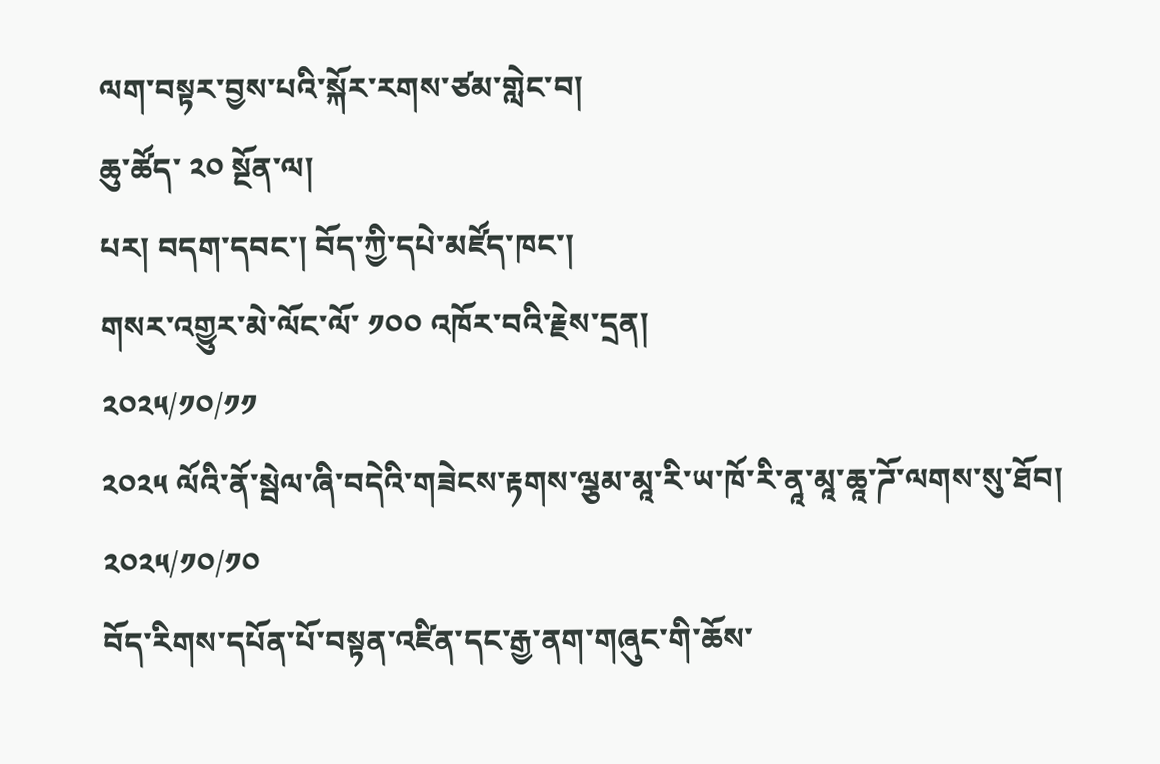ལག་བསྟར་བྱས་པའི་སྐོར་རགས་ཙམ་གླེང་བ།
ཆུ་ཚོད་ ༢༠ སྔོན་ལ།
པར། བདག་དབང་། བོད་ཀྱི་དཔེ་མཛོད་ཁང་།
གསར་འགྱུར་མེ་ལོང་ལོ་ ༡༠༠ འཁོར་བའི་རྗེས་དྲན།
༢༠༢༥/༡༠/༡༡
༢༠༢༥ ལོའི་ནོ་སྦེལ་ཞི་བདེའི་གཟེངས་རྟགས་ལྕམ་མཱ་རི་ཡ་ཁོ་རི་ནཱ་མཱ་ཆཱ་ཌོ་ལགས་སུ་ཐོབ།
༢༠༢༥/༡༠/༡༠
བོད་རིགས་དཔོན་པོ་བསྟན་འཛིན་དང་རྒྱ་ནག་གཞུང་གི་ཆོས་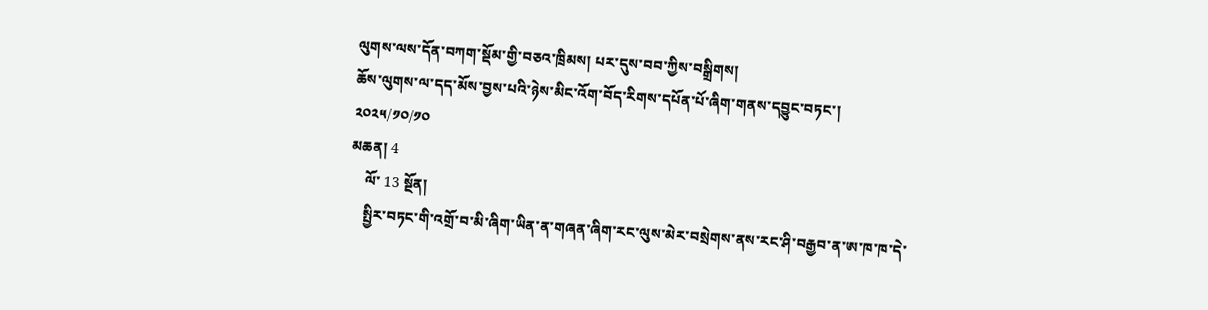ལུགས་ལས་དོན་བཀག་སྡོམ་གྱི་བཅའ་ཁྲིམས། པར་དུས་བབ་ཀྱིས་བསྒྲིགས།
ཆོས་ལུགས་ལ་དད་མོས་བྱས་པའི་ཉེས་མིང་འོག་བོད་རིགས་དཔོན་པོ་ཞིག་གནས་དབྱུང་བཏང་།
༢༠༢༥/༡༠/༡༠
མཆན། 4
    ལོ་ 13 སྔོན།
    སྤྱིར་བཏང་གི་འགྲོ་བ་མི་ཞིག་ཡིན་ན་གཞན་ཞིག་རང་ལུས་མེར་བསྲེགས་ནས་རང་ཤི་བརྒྱབ་ན་ཨ་ཁ་ཁ་དེ་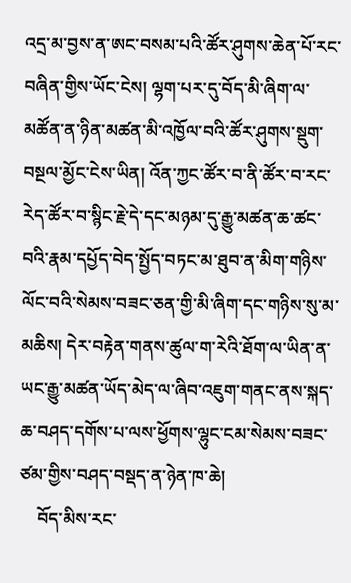འདྲ་མ་བྱས་ན་ཨང་བསམ་པའི་ཚོར་ཤུགས་ཆེན་པོ་རང་བཞིན་གྱིས་ཡོང་ངེས། ལྷག་པར་དུ་བོད་མི་ཞིག་ལ་མཚོན་ན་ཉིན་མཚན་མི་འཁྱོལ་བའི་ཚོར་ཤུགས་སྡུག་བསྔལ་མྱོང་ངེས་ཡིན། འོན་ཀྱང་ཚོར་བ་ནི་ཚོར་བ་རང་རེད་ཚོར་བ་སྙིང་རྗེ་དེ་དང་མཉམ་དུ་རྒྱུ་མཚན་ཆ་ཚང་བའི་རྣམ་དཔྱོད་བེད་སྤྱོད་བཏང་མ་ཐུབ་ན་མིག་གཉིས་ལོང་བའི་སེམས་བཟང་ཅན་གྱི་མི་ཞིག་དང་གཉིས་སུ་མ་མཆིས། དེར་བརྟེན་གནས་ཚུལ་ག་རེའི་ཐོག་ལ་ཡིན་ན་ཡང་རྒྱུ་མཚན་ཡོད་མེད་ལ་ཞིབ་འཇུག་གནང་ནས་སྐད་ཆ་བཤད་དགོས་པ་ལས་ཕྱོགས་ལྷུང་ངམ་སེམས་བཟང་ཙམ་གྱིས་བཤད་བསྡད་ན་ཉེན་ཁ་ཆེ།
    བོད་མིས་རང་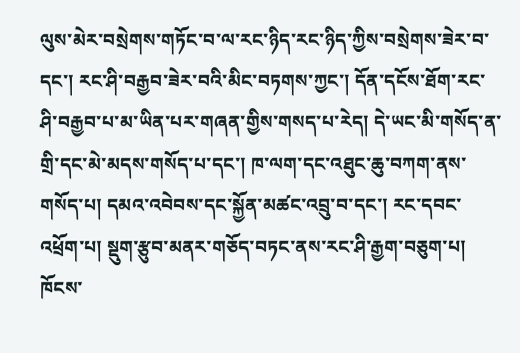ལུས་མེར་བསྲེགས་གཏོང་བ་ལ་རང་ཉིད་རང་ཉིད་ཀྱིས་བསྲེགས་ཟེར་བ་དང་། རང་ཤི་བརྒྱབ་ཟེར་བའི་མིང་བཏགས་ཀྱང་། དོན་དངོས་ཐོག་རང་ཤི་བརྒྱབ་པ་མ་ཡིན་པར་གཞན་གྱིས་གསད་པ་རེད། དེ་ཡང་མི་གསོད་ན་གྲི་དང་མེ་མདས་གསོད་པ་དང་། ཁ་ལག་དང་འཐུང་ཆུ་བཀག་ནས་གསོད་པ། དམའ་འབེབས་དང་སྐྱོན་མཚང་འབྲུ་བ་དང་། རང་དབང་འཕྲོག་པ། སྡུག་རྩུབ་མནར་གཅོད་བཏང་ནས་རང་ཤི་རྒྱག་བཅུག་པ། ཁོངས་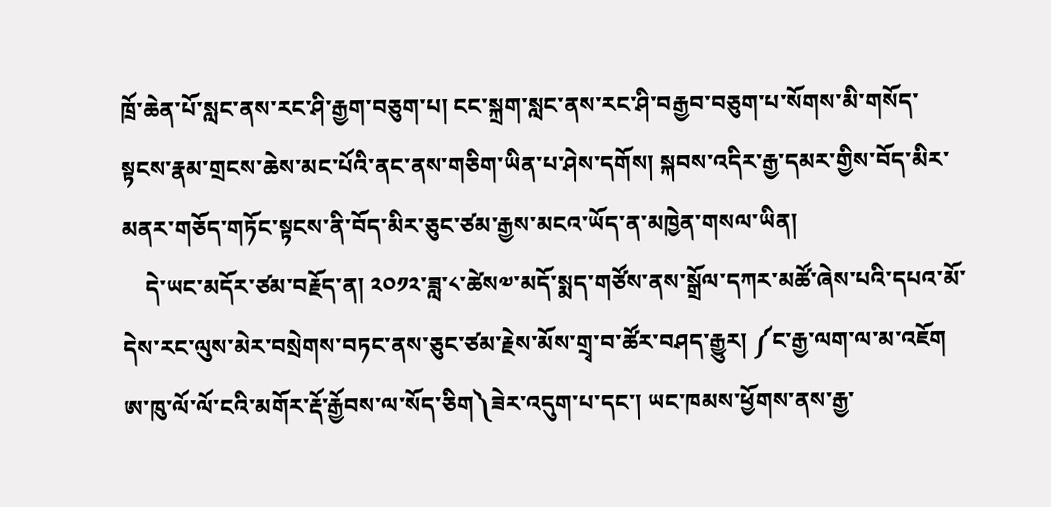ཁྲོ་ཆེན་པོ་སླང་ནས་རང་ཤི་རྒྱག་བཅུག་པ། ངང་སྐྲག་སླང་ནས་རང་ཤི་བརྒྱབ་བཅུག་པ་སོགས་མི་གསོད་སྟངས་རྣམ་གྲངས་ཆེས་མང་པོའི་ནང་ནས་གཅིག་ཡིན་པ་ཤེས་དགོས། སྐབས་འདིར་རྒྱ་དམར་གྱིས་བོད་མིར་མནར་གཅོད་གཏོང་སྟངས་ནི་བོད་མིར་ཅུང་ཙམ་རྒྱས་མངའ་ཡོད་ན་མཁྱེན་གསལ་ཡིན།
    དེ་ཡང་མདོར་ཙམ་བརྗོད་ན། ༢༠༡༢་ཟླ་༨་ཚེས༧་མདོ་སྨད་གཙོས་ནས་སྒྲོལ་དཀར་མཚོ་ཞེས་པའི་དཔའ་མོ་དེས་རང་ལུས་མེར་བསྲེགས་བཏང་ནས་ཅུང་ཙམ་རྗེས་མོས་གྲྭ་བ་ཚོར་བཤད་རྒྱུར། ༼ང་རྒྱ་ལག་ལ་མ་འཇོག ཨ་ཁུ་ལོ་ལོ་ངའི་མགོར་རྡོ་རྒྱོབས་ལ་སོད་ཅིག༽ཟེར་འདུག་པ་དང་། ཡང་ཁམས་ཕྱོགས་ནས་རྒྱ་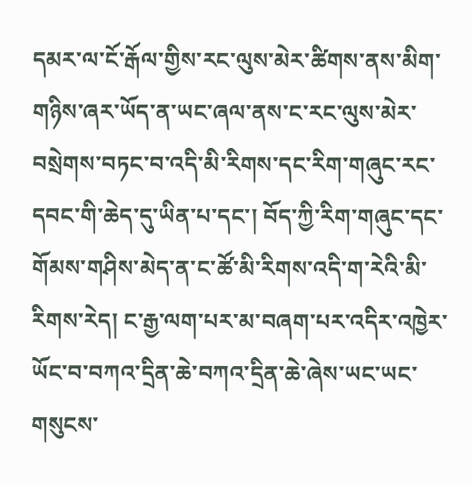དམར་ལ་ངོ་རྒོལ་གྱིས་རང་ལུས་མེར་ཚིགས་ནས་མིག་གཉིས་ཞར་ཡོད་ན་ཡང་ཞལ་ནས་ང་རང་ལུས་མེར་བསྲེགས་བཏང་བ་འདི་མི་རིགས་དང་རིག་གཞུང་རང་དབང་གི་ཆེད་དུ་ཡིན་པ་དང་། བོད་ཀྱི་རིག་གཞུང་དང་གོམས་གཤིས་མེད་ན་ང་ཚོ་མི་རིགས་འདི་ག་རེའི་མི་རིགས་རེད། ང་རྒྱ་ལག་པར་མ་བཞག་པར་འདིར་འཁྱེར་ཡོང་བ་བཀའ་དྲིན་ཆེ་བཀའ་དྲིན་ཆེ་ཞེས་ཡང་ཡང་གསུངས་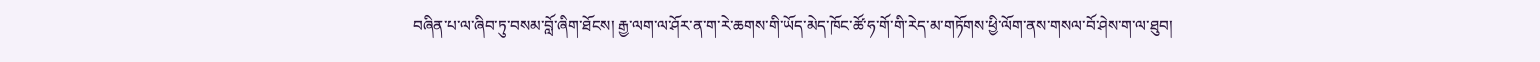བཞིན་པ་ལ་ཞིབ་ཏུ་བསམ་བློ་ཞིག་ཐོངས། རྒྱ་ལག་ལ་ཤོར་ན་ག་རེ་ཆགས་གི་ཡོད་མེད་ཁོང་ཚོ་ཧ་གོ་གི་རེད་མ་གཏོགས་ཕྱི་ལོག་ནས་གསལ་བོ་ཤེས་ག་ལ་ཐུབ།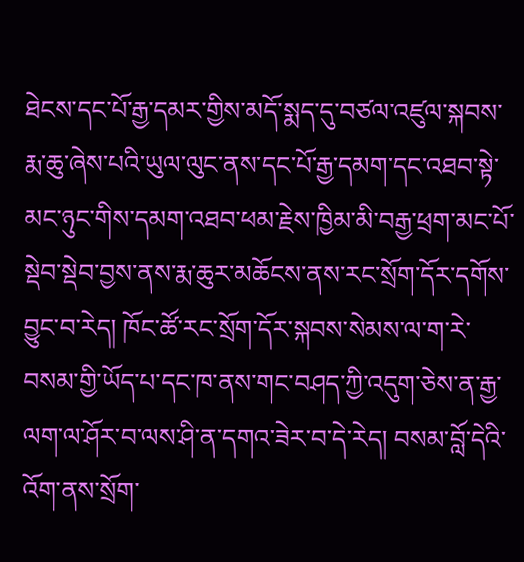ཐེངས་དང་པོ་རྒྱ་དམར་གྱིས་མདོ་སྨད་དུ་བཙལ་འཛུལ་སྐབས་རྨ་ཆུ་ཞེས་པའི་ཡུལ་ལུང་ནས་དང་པོ་རྒྱ་དམག་དང་འཐབ་སྟེ་མང་ཉུང་གིས་དམག་འཐབ་ཕམ་རྗེས་ཁྱིམ་མི་བརྒྱ་ཕྲག་མང་པོ་སྡེབ་སྡེབ་བྱས་ནས་རྨ་ཆུར་མཆོངས་ནས་རང་སྲོག་དོར་དགོས་བྱུང་བ་རེད། ཁོང་ཚོ་རང་སྲོག་དོར་སྐབས་སེམས་ལ་ག་རེ་བསམ་གྱི་ཡོད་པ་དང་ཁ་ནས་གང་བཤད་ཀྱི་འདུག་ཅེས་ན་རྒྱ་ལག་ལ་ཤོར་བ་ལས་ཤི་ན་དགའ་ཟེར་བ་དེ་རེད། བསམ་བློ་དེའི་འོག་ནས་སྲོག་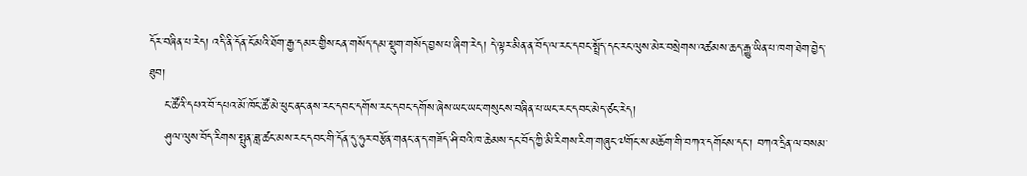དོར་བཞིན་པ་རེད། འདི་ནི་དོན་ངོ་མའི་ཐོག་རྒྱ་དམར་གྱིས་ངན་གསོད་དམ་སྡུག་གསོད་བྱས་པ་ཞིག་རེད། དེ་ལྟར་མིན་ན་བོད་ལ་རང་དབང་སྤྲོད་དང་རང་ལུས་མེར་བསྲེགས་འཚམས་ཆད་རྒྱུ་ཡིན་པ་ཁག་ཐེག་བྱེད་ཐུབ།
    ང་ཚོའི་དཔའ་བོ་དཔའ་མོ་ཁོང་ཚོ་མེ་ཕུང་ནང་ནས་རང་དབང་དགོས་རང་དབང་དགོས་ཞེས་ཡང་ཡང་གསུངས་བཞིན་པ་ཡང་རང་དབང་མེད་ཙང་རེད།
    ཤུལ་ལུས་བོད་རིགས་སྤུན་ཟླ་ཚང་མས་རང་དབང་གི་དོན་དུ་ཧུར་བརྩོན་གནང་ན་ད་གཟོད་ཤི་བའི་ཁ་ཆེམས་དང་བོད་ཀྱི་མི་རིགས་རིག་གཞུང་༧གོང་ས་མཆོག་གི་བཀའ་དགོངས་དང་། བཀའ་དྲིན་ལ་བསམ་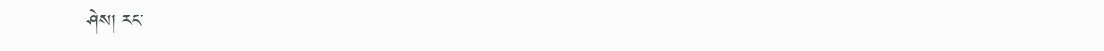ཤེས། རང་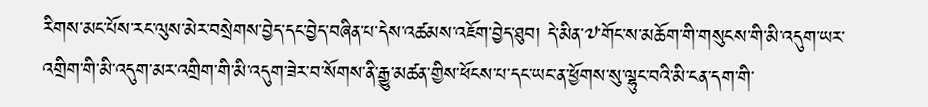རིགས་མང་པོས་རང་ལུས་མེར་བསྲེགས་བྱེད་དང་བྱེད་བཞིན་པ་དེས་འཚམས་འཇོག་བྱེད་ཐུབ། དེ་མིན་༧་གོང་ས་མཆོག་གི་གསུངས་གི་མི་འདུག་ཡར་འགྲིག་གི་མི་འདུག་མར་འགྲིག་གི་མི་འདུག་ཟེར་བ་སོགས་ནི་རྒྱུ་མཚན་གྱིས་ཕོངས་པ་དང་ཡང་ན་ཕྱོགས་སུ་ལྷུང་བའི་མི་ངན་དག་གི་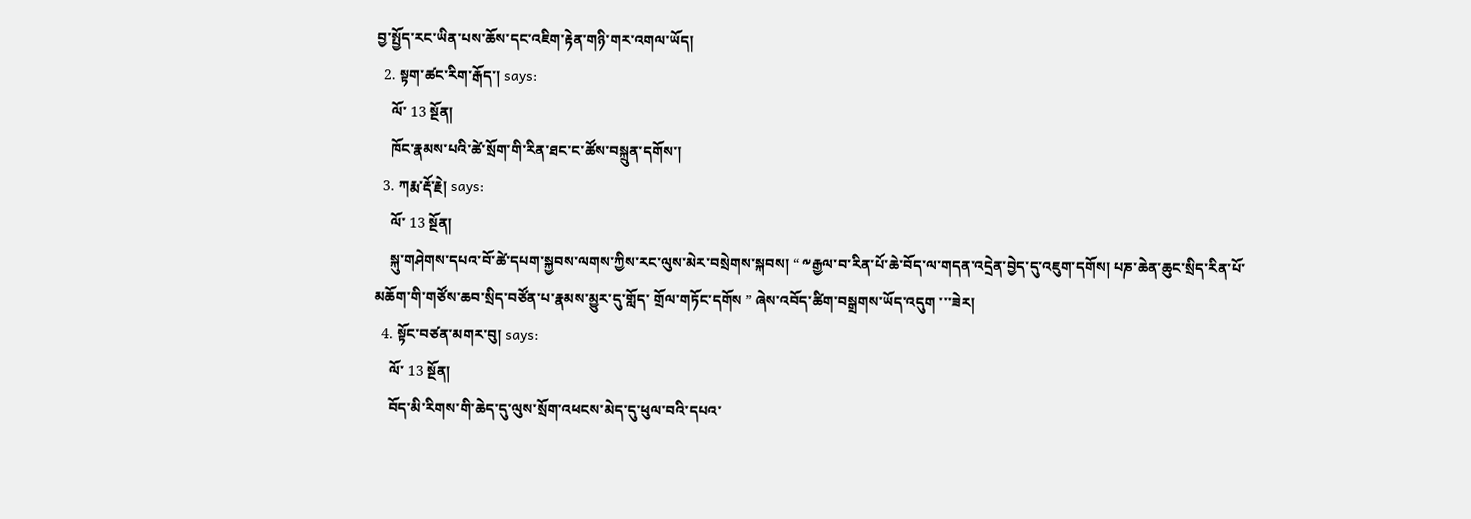བྱ་སྤྱོད་རང་ཡིན་པས་ཆོས་དང་འཇིག་རྟེན་གཉི་གར་འགལ་ཡོད།
  2. སྟག་ཚང་རིག་རྒོད་། says:
    ལོ་ 13 སྔོན།
    ཁོང་རྣམས་པའི་ཚེ་སྲོག་གི་རིན་ཐང་ང་ཚོས་བསྐྲུན་དགོས་།
  3. ཀརྨ་རྡོ་རྗེ། says:
    ལོ་ 13 སྔོན།
    སྐུ་གཤེགས་དཔའ་བོ་ཚེ་དཔག་སྐྱབས་ལགས་ཀྱིས་རང་ལུས་མེར་བསྲེགས་སྐབས། “ ༸རྒྱལ་བ་རིན་པོ་ཆེ་བོད་ལ་གདན་འདྲེན་བྱེད་དུ་འཇུག་དགོས། པཎ་ཆེན་ཆུང་སྲིད་རིན་པོ་མཆོག་གི་གཙོས་ཆབ་སྲིད་བཙོན་པ་རྣམས་མྱུར་དུ་གློད་ གྲོལ་གཏོང་དགོས ” ཞེས་འབོད་ཚིག་བསྒྲགས་ཡོད་འདུག ་་་ཟེར།
  4. སྟོང་བཙན་མགར་བུ། says:
    ལོ་ 13 སྔོན།
    བོད་མི་རིགས་གི་ཆེད་དུ་ལུས་སྲོག་འཕངས་མེད་དུ་ཕུལ་བའི་དཔའ་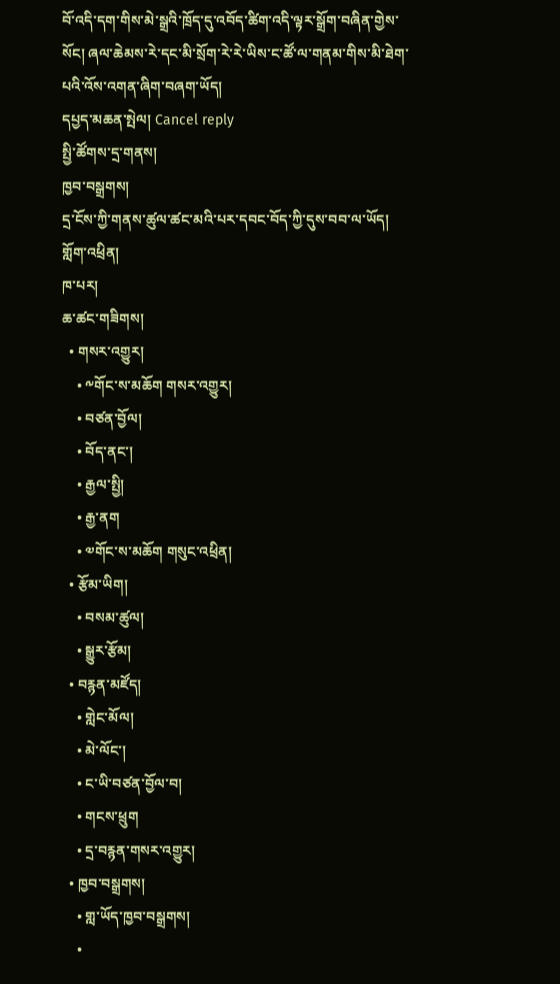བོ་འདི་དག་གིས་མེ་སྒྲའི་ཁྲོད་དུ་འབོད་ཚིག་འདི་ལྟར་སྒྲོག་བཞིན་གྱེས་སོང། ཞལ་ཆེམས་རེ་དང་མི་སྲོག་རེ་རེ་ཡིས་ང་ཚོ་ལ་གནམ་གིས་མི་ཐེག་པའི་འོས་འགན་ཞིག་བཞག་ཡོད།
དཔྱད་མཆན་སྤེལ། Cancel reply
སྤྱི་ཚོགས་དྲ་གནས།
ཁྱབ་བསྒྲགས།
དྲ་ངོས་ཀྱི་གནས་ཚུལ་ཚང་མའི་པར་དབང་བོད་ཀྱི་དུས་བབ་ལ་ཡོད།
གློག་འཕྲིན།
ཁ་པར།
ཆ་ཚང་གཟིགས།
  • གསར་འགྱུར།
    • ༸གོང་ས་མཆོག གསར་འགྱུར།
    • བཙན་བྱོལ།
    • བོད་ནང་།
    • རྒྱལ་སྤྱི།
    • རྒྱ་ནག
    • ༧གོང་ས་མཆོག གསུང་འཕྲིན།
  • རྩོམ་ཡིག།
    • བསམ་ཚུལ།
    • སྒྱུར་རྩོམ།
  • བརྙན་མཛོད།
    • གླེང་མོལ།
    • མེ་ལོང་།
    • ང་ཡི་བཙན་བྱོལ་བ།
    • གངས་ཕྲུག
    • དྲ་བརྙན་གསར་འགྱུར།
  • ཁྱབ་བསྒྲགས།
    • གླ་ཡོད་ཁྱབ་བསྒྲགས།
    •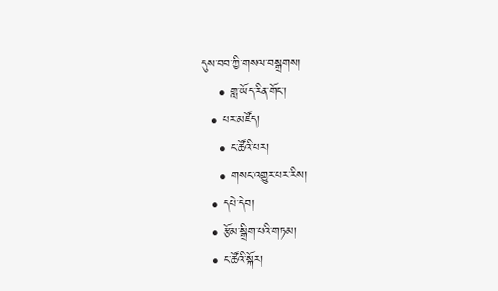དུས་བབ་ཀྱི་གསལ་བསྒྲགས།
    • གླ་ཡོད་རིན་གོང་།
  • པར་མཛོད།
    • ང་ཚོའི་པར།
    • གསང་འགྱུར་པར་རིས།
  • དཔེ་དེབ།
  • རྩོམ་སྒྲིག་པའི་གཏམ།
  • ང་ཚོའི་སྐོར།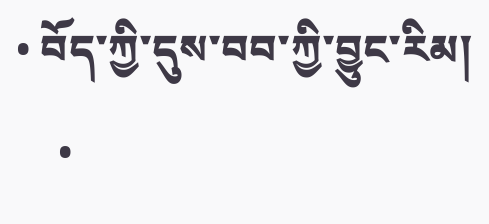• བོད་ཀྱི་དུས་བབ་ཀྱི་བྱུང་རིམ།
    •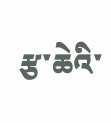རྩ་ཆེའི་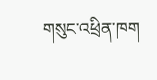གསུང་འཕྲིན་ཁག